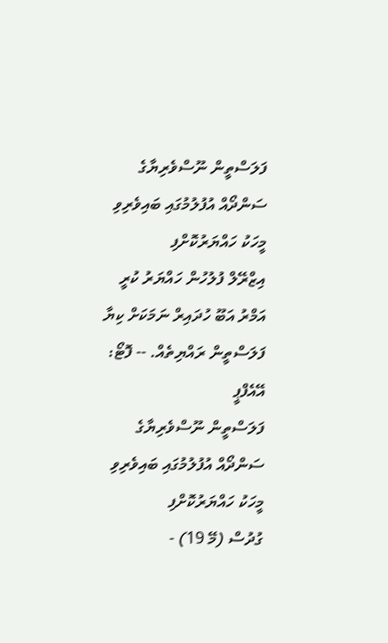ފަލަސްތީން ނޫސްވެރިޔާގެ ސަންދޯއް އުފުލުމުގައި ބައިވެރިވި މީހަކު ހައްޔަރުކޮށްފި
އިޒްރޭލް ފުލުހުން ހައްޔަރު ކުރީ އަމްރު އަބޫ ހުދައިރް ނަމަކަށް ކިޔާ ފަލަސްތީން ރައްޔިތެއް. -- ފޮޓޯ: އޭއެފްޕީ
ފަލަސްތީން ނޫސްވެރިޔާގެ ސަންދޯއް އުފުލުމުގައި ބައިވެރިވި މީހަކު ހައްޔަރުކޮށްފި
ގުދުސް (މޭ 19) -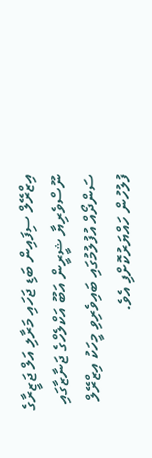އިޒްރޭލް ސިފައިން ބަޑި ޖަހައި މަރާލި އަލް ޖަޒީރާގެ ނޫސްވެރިޔާ ޝީރީން އަބޫ އަކްލެހްގެ ޖަނާޒާގައި ސަންދޯއް އުފުލުމުގައި ބައިވެރިވި މީހަކު އިޒްރޭލް ފުލުހުން ހައްޔަރުކޮށްފި އެވެ.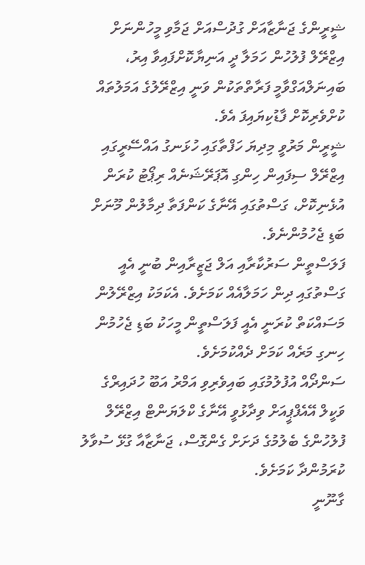ޝީރީންގެ ޖަނާޒާއަށް ގުދުސްއަށް ޖަމާވި މީހުންނަށް އިޒްރޭލް ފުލުހުން ހަމަލާ ދީ އަނިޔާކޮށްފައިވާ އިރު، ބައިނަލްއަގްވާމީ ފަރާތްތަކުން ވަނީ އިޒްރޭލުގެ އަމަލުތައް ކުށްވެރިކޮށް ފާޑުކިޔައިފަ އެވެ.
ޝީރީން މަރުވީ މިދިޔަ ހަފްތާގައި ހުޅަނގު އައްސޭރީގައި އިޒްރޭލް ސިފައިން ހިންގި އޮޕަރޭޝަނެއް ރިޕޯޓު ކުރަން އުޅެނިކޮށް، ގަސްތުގައި އޭނާގެ ކަންފަތާ ދިމާލުން މޫނަށް ބަޑި ޖެހުމުންނެވެ.
ފަލަސްތީން ސަރުކާރާއި އަލް ޖަޒީރާއިން ބުނީ އެއީ ގަސްތުގައި ދިން ހަމަލާއެއް ކަމަށެވެ. އެކަމަކު އިޒްރޭލުން މަސައްކަތް ކުރަނީ އެއީ ފަލަސްތީން މީހަކު ބަޑި ޖެހުމުން ހިނގި މަރެއް ކަމަށް ދެއްކުމަށެވެ.
ސަންދޯއް އުފުލުމުގައި ބައިވެރިވި އަމްރު އަބޫ ހުދައިރްގެ ވަކީލް އޭއެފްޕީއަށް ވިދާޅުވީ އޭނާގެ ކްލަޔަންޓް އިޒްރޭލް ފުލުހުންގެ ބެލުމުގެ ދަށަށް ގެންގޮސް، ޖަނާޒާއާ ގުޅޭ ސުވާލު ކުރަމުންދާ ކަމަށެވެ.
ގާނޫނީ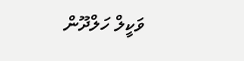ވަކީލް ހަލްދޫން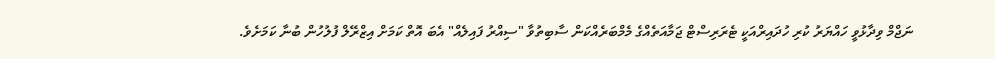ނަޖްމް ވިދާޅުވީ ހައްޔަރު ކުރި ހުދައިރްއަކީ ޓެރަރިސްޓް ޖަމާއަތެއްގެ މެމްބަރެއްކަން ސާބިތުވާ "ސިއްރު ފައިލެއް" އެބަ އޮތް ކަމަށް އިޒްރޭލް ފުލުހުން ބުނާ ކަމަށެވެ.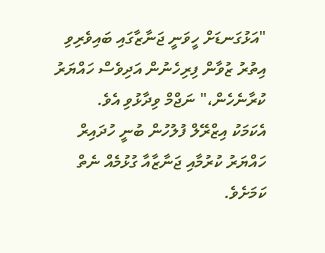"އަޅުގަނޑަށް ހީވަނީ ޖަނާޒާގައި ބައިވެރިވި އިތުރު ޒުވާން ފިރިހެނުން އަދިވެސް ހައްޔަރު ކުރާނެހެން،" ނަޖްމް ވިދާޅުވި އެވެ.
އެކަމަކު އިޒްރޭލް ފުލުހުން ބުނީ ހުދައިރް ހައްޔަރު ކުރުމާއި ޖަނާޒާއާ ގުޅުމެއް ނެތް ކަމަށެވެ.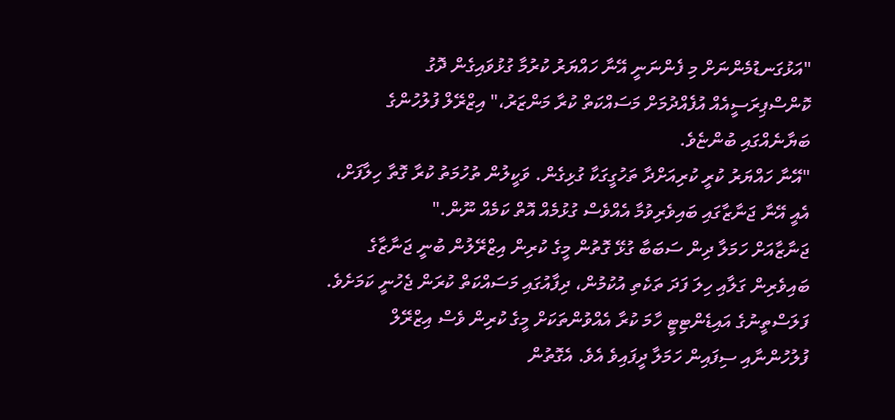"އަޅުގަނޑުމެންނަށް މި ފެންނަނީ އޭނާ ހައްޔަރު ކުރުމާ ގުޅުވައިގެން ދޮގު ކޮންސްޕިރަސީއެއް އުފެއްދުމަށް މަސައްކަތް ކުރާ މަންޒަރު،" އިޒްރޭލް ފުލުހުންގެ ބަޔާނެއްގައި ބުންޏެވެ.
"އޭނާ ހައްޔަރު ކުރީ ކުރިއަށްދާ ތަހުގީގަކާ ގުޅިގެން. ވަކީލުން ތުހުމަތު ކުރާ ގޮތާ ހިލާފަށް، އެއީ އޭނާ ޖަނާޒާގައި ބައިވެރިވުމާ އެއްވެސް ގުޅުމެއް އޮތް ކަމެއް ނޫން."
ޖަނާޒާއަށް ހަމަލާ ދިން ސަބަބާ ގުޅޭ ގޮތުން މީގެ ކުރިން އިޒްރޭލުން ބުނީ ޖަނާޒާގެ ބައިވެރިން ގަލާއި ހިލަ ފަދަ ތަކެތި އުކުމުން، ދިފާއުގައި މަސައްކަތް ކުރަން ޖެހުނީ ކަމަށެވެ.
ފަލަސްތީނުގެ އައިޑެންޓިޓީ ހާމަ ކުރާ އެއްވުންތަކަށް މީގެ ކުރިން ވެސް އިޒްރޭލް ފުލުހުންނާއި ސިފައިން ހަމަލާ ދީފައިވެ އެވެ. އެގޮތުން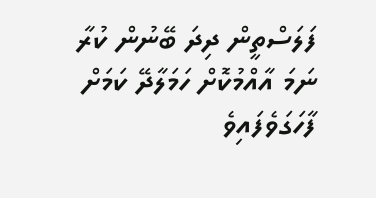ފަލަސްތީން ދިދަ ބޭނުން ކުރާ ނަމަ އާއްމުކޮށް ހަމަލާދޭ ކަމަށް ފާހަގަވެފައިވެ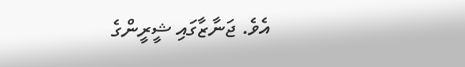އެވެ. ޖަނާޒާގައި ޝީރީންގެ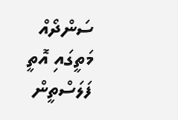ސަންދޯއް މަތީގައި އޮތީ ފަލަސްތީން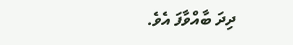ދިދަ ބާއްވާފަ އެވެ.